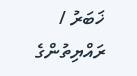ޚަބަރު / ރައްޔިތުންގެ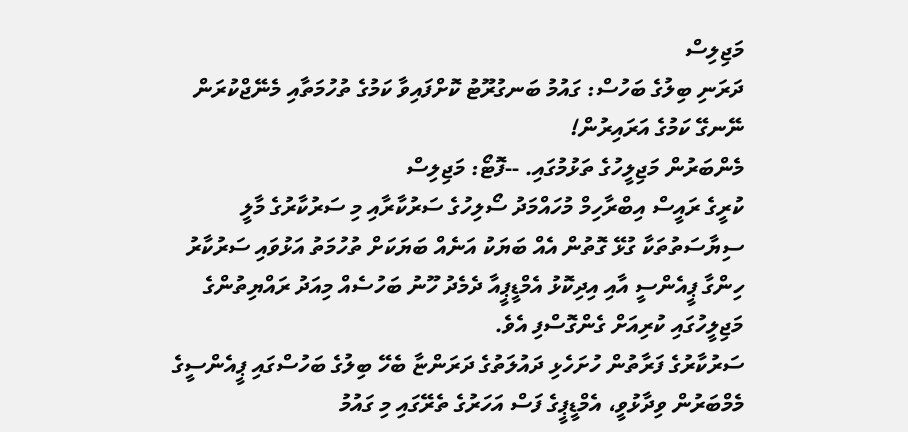މަޖިލިސް
ދަރަނި ބިލުގެ ބަހުސް: ގައުމު ބަނގުރޫޓު ކޮށްފައިވާ ކަމުގެ ތުހުމަތާއި މެނޭޖްކުރަން ނޭނގޭ ކަމުގެ އަރައިރުން!
މެންބަރުން މަޖިލީހުގެ ތަޅުމުގައި. --ފޮޓޯ: މަޖިލިސް
ކުރީގެ ރައީސް އިބްރާހިމް މުހައްމަދު ސޯލިހުގެ ސަރުކާރާއި މި ސަރުކާރުގެ މާލީ ސިޔާސަތުތަކާ ގުޅޭ ގޮތުން އެއް ބަޔަކު އަނެއް ބަޔަކަށް ތުހުމަތު އަޅުވައި ސަރުކާރު ހިންގާ ޕީއެންސީ އާއި އިދިކޮޅު އެމްޑީޕީއާ ދެމެދު ހޫނު ބަހުސެއް މިއަދު ރައްޔިތުންގެ މަޖިލީހުގައި ކުރިއަށް ގެންގޮސްފި އެވެ.
ސަރުކާރުގެ ފަރާތުން ހުށަހެޅި ދައުލަތުގެ ދަރަންޏާ ބެހޭ ބިލުގެ ބަހުސްގައި ޕީއެންސީގެ މެމްބަރުން ވިދާޅުވީ، އެމްޑީޕީގެ ފަސް އަހަރުގެ ތެރޭގައި މި ގައުމު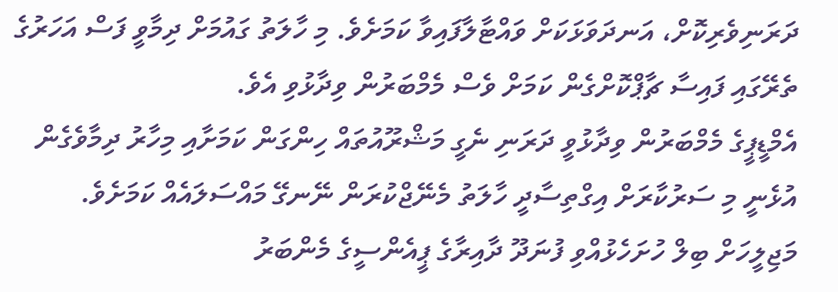ދަރަނިވެރިކޮށް، އަނދަވަޅަކަށް ވައްޓާލާފައިވާ ކަމަށެވެ. މި ހާލަތު ގައުމަށް ދިމާވީ ފަސް އަހަރުގެ ތެރޭގައި ފައިސާ ޗާޕްކޮށްގެން ކަމަށް ވެސް މެމްބަރުން ވިދާޅުވި އެވެ.
އެމްޑީޕީގެ މެމްބަރުން ވިދާޅުވީ ދަރަނި ނެގީ މަޝްރޫއުތައް ހިންގަން ކަމަށާއި މިހާރު ދިމާވެގެން އުޅެނީ މި ސަރުކާރަށް އިގްތިސާދީ ހާލަތު މެނޭޖްކުރަން ނޭނގޭ މައްސަލައެއް ކަމަށެވެ.
މަޖިލީހަށް ބިލް ހުށަހެޅުއްވި ފުނަދޫ ދާއިރާގެ ޕީއެންސީގެ މެންބަރު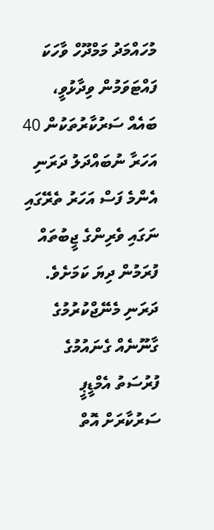މުހައްމަދު މަމްދޫހް ވާހަކަ ފައްޓަވަމުން ވިދާޅުވީ، ބައެއް ސަރުކާރުތަކުން 40 އަހަރާ ނުބައްދަލު ދަރަނި އެންމެ ފަސް އަހަރު ތެރޭގައި ނަގައި ވެރިންގެ ޖީބުތައް ފުރަމުން ދިޔަ ކަމަށެވެ.
ދަރަނި މެނޭޖްކުރުމުގެ ގާނޫނެއް ގެނައުމުގެ ފުރުސަތު އެމްޑީޕީ ސަރުކާރަށް އޮތް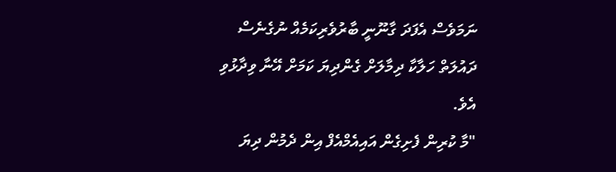ނަމަވެސް އެފަދަ ގާނޫނީ ބާރުވެރިކަމެއް ނުގެނެސް ދައުލަތް ހަލާކާ ދިމާލަށް ގެންދިޔަ ކަމަށް އޭނާ ވިދާޅުވި އެވެ.
"މާ ކުރިން ފެށިގެން އައިއެމްއެފް އިން ދެމުން ދިޔަ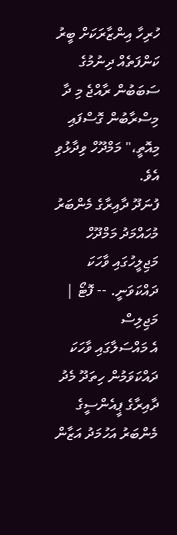ހުރިހާ އިންޒާރަކަށް ބީރު ކަންފަތެއް ދިނުމުގެ ސަބަބުން ރާއްޖެ މި ދާ މިސްރާބުން ގޮސްފައި މިއޮތީ،" މަމްދޫހް ވިދާޅުވި އެވެ.
ފުނަދޫ ދާއިރާގެ މެންބަރު މުހައްމަދު މަމްދޫހް މަޖިލީހުގައި ވާހަކަ ދައްކަވަނީ. -- ފޮޓޯ | މަޖިލިސް
އެ މައްސަލާގައި ވާހަކަ ދައްކަވަމުން ހިތަދޫ މެދު ދާއިރާގެ ޕީއެންސީގެ މެންބަރު އަހުމަދު އަޒާން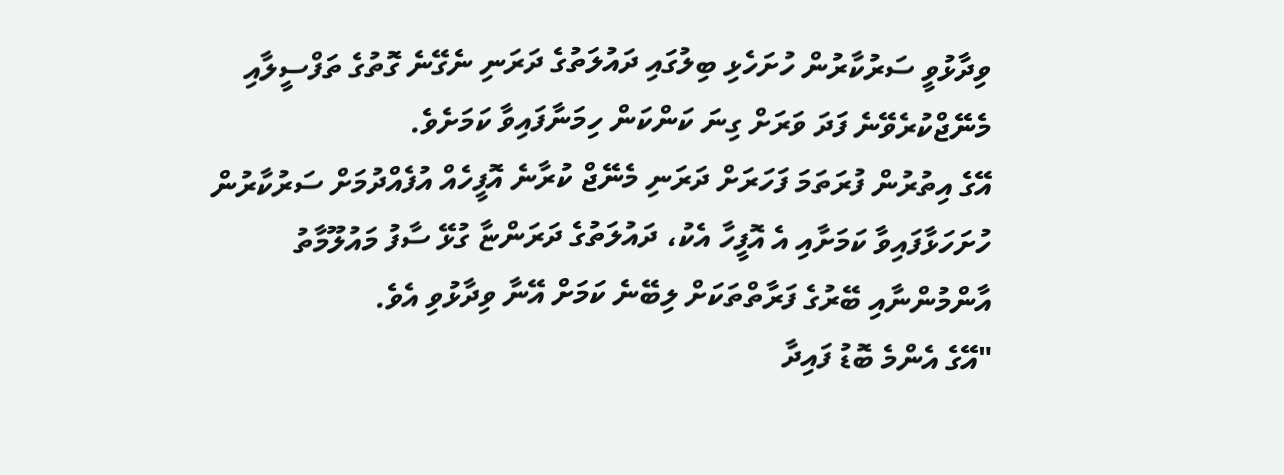ވިދާޅުވީ ސަރުކާރުން ހުށަހެޅި ބިލުގައި ދައުލަތުގެ ދަރަނި ނެގޭނެ ގޮތުގެ ތަފްސީލާއި މެނޭޖްކުރެވޭނެ ފަދަ ވަރަށް ގިނަ ކަންކަން ހިމަނާފައިވާ ކަމަށެވެ.
އޭގެ އިތުރުން ފުރަތަމަ ފަހަރަށް ދަރަނި މެނޭޖް ކުރާނެ އޮފީހެއް އުފެއްދުމަށް ސަރުކާރުން ހުށަހަޅާފައިވާ ކަމަށާއި އެ އޮފީހާ އެކު، ދައުލަތުގެ ދަރަންޏާ ގުޅޭ ސާފު މައުލޫމާތު އާންމުންނާއި ބޭރުގެ ފަރާތްތަކަށް ލިބޭނެ ކަމަށް އޭނާ ވިދާޅުވި އެވެ.
"އޭގެ އެންމެ ބޮޑު ފައިދާ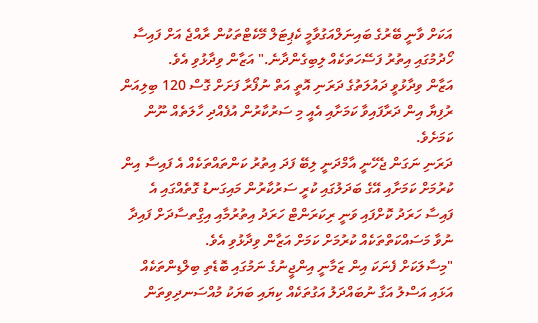އަކަށް ވާނީ ބޭރުގެ ބައިނަލްއަގުވާމީ ކެޕިޓަލް މޭކެޓްތަކުން ރާއްޖެ އަށް ފައިސާ ހޯދުމުގައި އިތުރު ފަސޭހަތަކެއް ލިބިގެންދާނެ." އަޒާން ވިދާޅުވި އެވެ.
އަޒާން ވިދާޅުވީ ދައުލަތުގެ ދަރަނި އޮތީ އަތް ނުފޯރާ ފަށަށް ގޮސް 120 ބިލިއަން ރުފިޔާ އިން ދަރާފައިވާ ކަމަށާއި އެއީ މި ސަރުކާރުން އުފެއްދި ހާލަތެއް ނޫން ކަމަށެވެ.
ދަރަނި ނަގަން ޖެހޭނީ އާމްދަނީ ލިބޭ ފަދަ އިތުރު ކަންތައްތަކެއް އެ ފައިސާ އިން ކުރުމަށް ކަމަށާއި އޭގެ ބަދަލުގައި ކުރީ ސަރުކާރުން މައިގަނޑު ގޮތެއްގައި އެ ފައިސާ ހަރަދު ކޮށްފައި ވަނީ ރިކަރަންޓް ހަރަދު އިތުރުމާއި އިގްިތސާދަށް ފައިދާ ނުވާ މަސައްކަތްތަކެއް ކުރުމަށް ކަމަށް އަޒާން ވިދާޅުވި އެވެ.
"މިސާލަކަށް ފެނަކަ އިން ޒަމާނީ އިންޖީނުގެ ނަމުގައި ބޮޑެތި ބިލްޑިންތަކެއް އަޅައި އަސްލު އަގާ ނުބައްދަލު އަގުތަކެއް ކިޔައި ބަޔަކު މުއްސަނދިވިތަން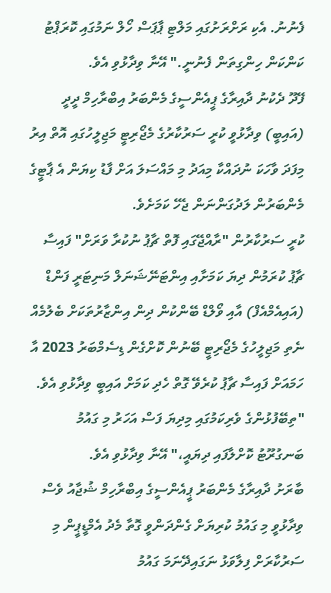ފެނުނު. އެކި ރަށްރަށުގައި މަލްޓި ޕާޕަސް ހޯލް ނަމުގައި ކޮރަޕްޓު ކަންކަން ހިންގިތަން ފެނުނީ." އޭނާ ވިދާޅުވި އެވެ.
ފޭދޫ ދެކުނު ދާއިރާގެ ޕީއެންސީގެ މެންބަރު އިބްރާހިމް ދީދީ (އައިބީ) ވިދާޅުވީ ކުރީ ސަރުކާރުގެ މެޖޯރިޓީ މަޖިލީހުގައި އޮތް އިރު މިފަދަ ވާހަކަ ނުދައްކާ މިއަދު މި މައްސަލަ އަށް ފާޑު ކިޔަން އެ ޕާޓީގެ މެންބަރުން ލަދުގަންނަން ޖެހޭ ކަމަށެވެ.
ކުރީ ސަރުކާރުން "ރާއްޖޭގައި ފޮތް ޗާޕު ނުކުރާ ވަރަށް" ފައިސާ ޗާޕު ކުރަމުން ދިޔަ ކަމަށާއި އިންޓަނޭޝަނަލް މަނިޓަރީ ފަންޑް (އައިއެމްއެފް) އާއި ވޯލްޑް ބޭންކުން ދިން އިންޒާރުތަކަށް ބެލުމެއް ނެތި މަޖިލީހުގެ މެޖޯރިޓީ ބޭނުން ކޮށްގެން ޑިސެމްބަރު 2023 އާ ހަމައަށް ފައިސާ ޗާޕު ކުރެވޭ ގޮތް ހެދި ކަމަށް އައިބީ ވިދާޅުވި އެވެ.
"ތިބޭފުޅުންގެ ވެރިކަމުގައި މިދިޔަ ފަސް އަހަރު މި ގައުމު ބަނގުރޫޓު ކޮށްލާފައި ދިޔައީ،" އޭނާ ވިދާޅުވި އެވެ.
ބާރަށު ދާއިރާގެ މެންބަރު ޕީއެންސީގެ އިބްރާހިމް ޝުޖާއު ވެސް ވިދާޅުވީ މި ގައުމު ކުރިޔަށް ގެންދަންވީ ގޮތާ މެދު އެމްޑީޕީން މި ސަރުކާރަށް ފިލާވަޅު ނަގައިދޭނަމަ ގައުމު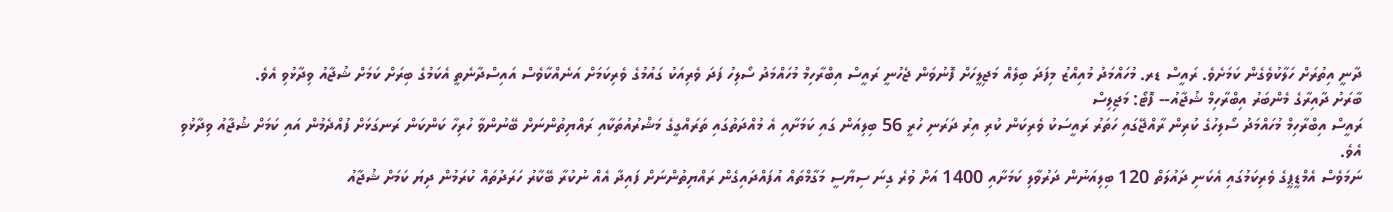ދާނީ އިތުރަށް ހަލާކުވެގެން ކަމަށެވެ. ރައީސް ޑރ. މުހައްމަދު މުއިއްޒު މިފަދަ ބިލެއް މަޖިލީހަށް ފޮނުވަން ޖެހުނީ ރައީސް އިބްރާހިމް މުހައްމަދު ސޯލިހު ފަދަ ވެރިއަކު ގައުމުގެ ވެރިކަމަށް އަނެއްކާވެސް އައިސްދާނެތީ އެކަމުގެ ބިރަށް ކަމަށް ޝުޖާއު ވިދާޅުވި އެވެ.
ބާރަށު ދާއިރާގެ މެންބަރު އިބްރާހިމް ޝުޖާއު-- ފޮޓޯ: މަޖިލިސް
ރައީސް އިބްރާހިމް މުހައްމަދު ސޯލިހުގެ ކުރިން ރާއްޖޭގައި ހަތަރު ރައީސަކު ވެރިކަން ކުރި އިރު ދަރަނި ހުރީ 56 ބިލިއަން ގައި ކަމަށާއި އެ މުއްދަތުގައި ތަރައްގީގެ މަޝްރުއުތަކާއި ރައްޔިތުންނަށް ބޭނުންވާ ހުރިހާ ކަންކަން ރަނގަޅަށް ފުއްދެމުން އައި ކަމަށް ޝުޖާއު ވިދާޅުވި އެވެ.
ނަމަވެސް އެމްޑީޕީގެ ވެރިކަމުގައި އެކަނި ދައުލަތް 120 ބިލިއަނުން ދަރުވާލި ކަމަށާއި 1400 އަށް ވުރެ ގިނަ ސިޔާސީ މަގާމްތައް އުފައްދައިގެން ރައްޔިތުންނަށް ފައިދާ އެއް ނުކުރާ ބޭކާރު ހަރަދުތައް ކުރަމުން ދިޔަ ކަމަށް ޝުޖާއު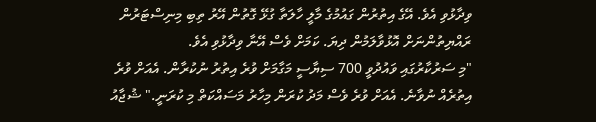ވިދާޅުވި އެވެ. އޭގެ އިތުރުން ގައުމުގެ މާލީ ހާލަތާ ގުޅޭ ގޮތުން އޭރު ތިބި މިނިސްޓަރުން ރައްޔިތުންނަށް އޮޅުވާލަމުން ދިޔަ. ކަމަށް ވެސް އޭނާ ވިދާޅުވި އެވެ.
"މި ސަރުކާރުގައި ވައުދުވީ 700 ސިޔާސީ މަގާމަށް ވުރެ އިތުރު ނުކުރާން. އެއަށް ވުރެ އިތުރެއް ނުވާނެ. އެއަށް ވުރެ ވެސް މަދު ކުރަން މިހާރު މަސައްކަތް މި ކުރަނީ." ޝުޖާއު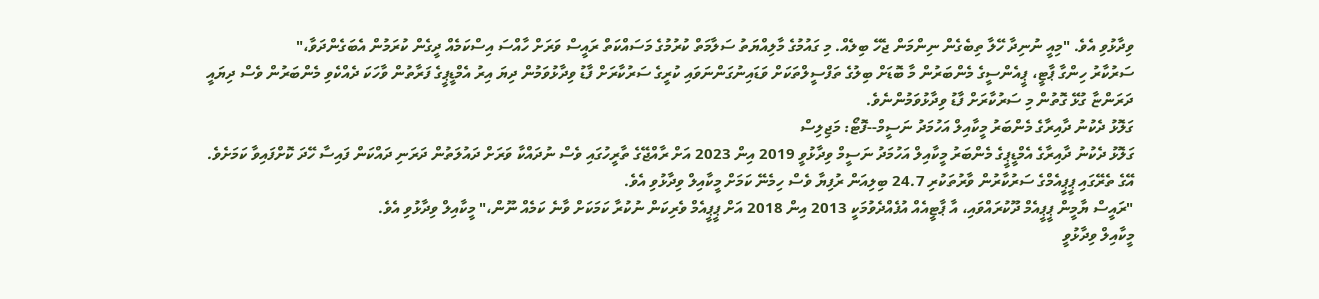ވިދާޅުވި އެވެ. "މިއީ ނުނިދާ ހޭލާ ތިބެގެން ނިންމަން ޖެހޭ ބިލެއް. މި ގައުމުގެ މާލިއްޔަތު ސަލާމަތް ކުރުމުގެ މަސައްކަތް ރައީސް ވަރަށް ހާއްސަ އިސްކަމެއް ދީގެން ކުރަމުން އެބަގެންދަވާ،"
ސަރުކާރު ހިންގާ ޕާޓީ، ޕީއެންސީގެ މެންބަރުން މާ ބޮޑަށް ބިލުގެ ތަފްސީލްތަކަށް ވަޑައިނުގަންނަވައި ކުރީގެ ސަރުކާރަށް ފާޑު ވިދާޅުވަމުން ދިޔަ އިރު އެމްޑީޕީގެ ފަރާތުން ވާހަކަ ދެއްކެވި މެންބަރުން ވެސް ދިޔައީ ދަރަންޏާ ގުޅޭ ގޮތުން މި ސަރުކާރަށް ފާޑު ވިދާޅުވަމުންނެވެ.
ގަލޮޅު ދެކުނު ދާއިރާގެ މެންބަރު މީކާއިލް އަހުމަދު ނަސީމް--ފޮޓޯ: މަޖިލިސް
ގަލޮޅު ދެކުނު ދާއިރާގެ އެމްޑީޕީގެ މެންބަރު މީކާއިލް އަހުމަދު ނަސީމް ވިދާޅުވީ 2019 އިން 2023 އަށް ރާއްޖޭގެ ތާރީހުގައި ވެސް ނުދައްކާ ވަރަށް ދައުލަތުން ދަރަނި ދައްކަން ފައިސާ ހޭދަ ކޮށްފައިވާ ކަމަށެވެ.
އޭގެ ތެރޭގައި ޕީޕީއެމްގެ ސަރުކާރުން ވާރުތަކުރި 24.7 ބިލިއަން ރުފިޔާ ވެސް ހިމެނޭ ކަމަށް މީކާއިލް ވިދާޅުވި އެވެ.
"ރައީސް ޔާމީން ޕީޕީއެމް ދޫކުރައްވައި، އާ ޕާޓީއެއް އުފެއްދެވުމަކީ 2013 އިން 2018 އަށް ޕީޕީއެމް ވެރިކަން ނުކުރާ ކަމަކަށް ވާނެ ކަމެއް ނޫން،" މީކާއިލް ވިދާޅުވި އެވެ.
މީކާއިލް ވިދާޅުވީ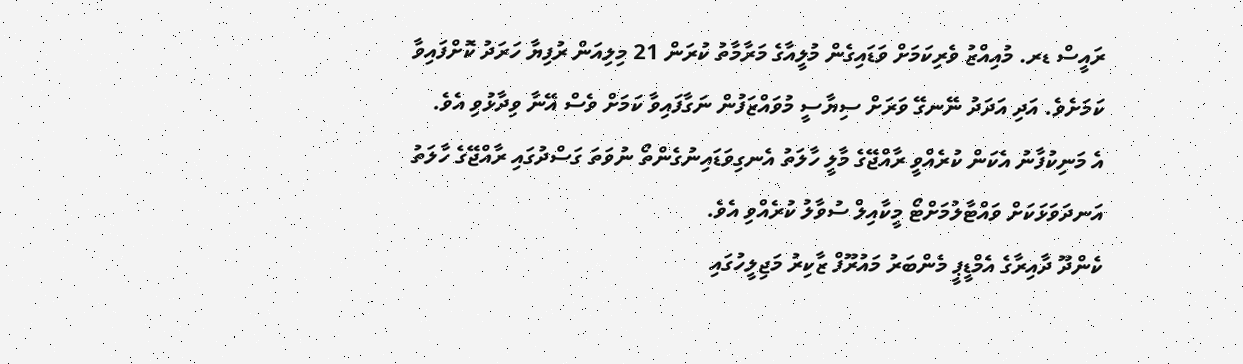ރައީސް ޑރ. މުއިއްޒު ވެރިކަމަށް ވަޑައިގެން މުލީއާގެ މަރާމާތު ކުރަން 21 މިލިއަން ރުފިޔާ ހަރަދު ކޮށްފައިވާ ކަމަށެވެ. އަދި އަދަދު ނޭނގޭ ވަރަށް ސިޔާސީ މުވައްޒަފުން ނަގާފައިވާ ކަމަށް ވެސް އޭނާ ވިދާޅުވި އެވެ.
އެ މަނިކުފާނު އެކަން ކުރެއްވީ ރާއްޖޭގެ މާލީ ހާލަތު އެނގިވަޑައިނުގެންތޯ ނުވަތަ ގަސްދުގައި ރާއްޖޭގެ ހާލަތު އަނދަވަޅަކަށް ވައްޓާލުމަށްޓޯ މީކާއިލް ސުވާލު ކުރެއްވި އެވެ.
ކެންދޫ ދާއިރާގެ އެމްޑީޕީ މެންބަރު މައުރޫފް ޒާކިރު މަޖިލީހުގައި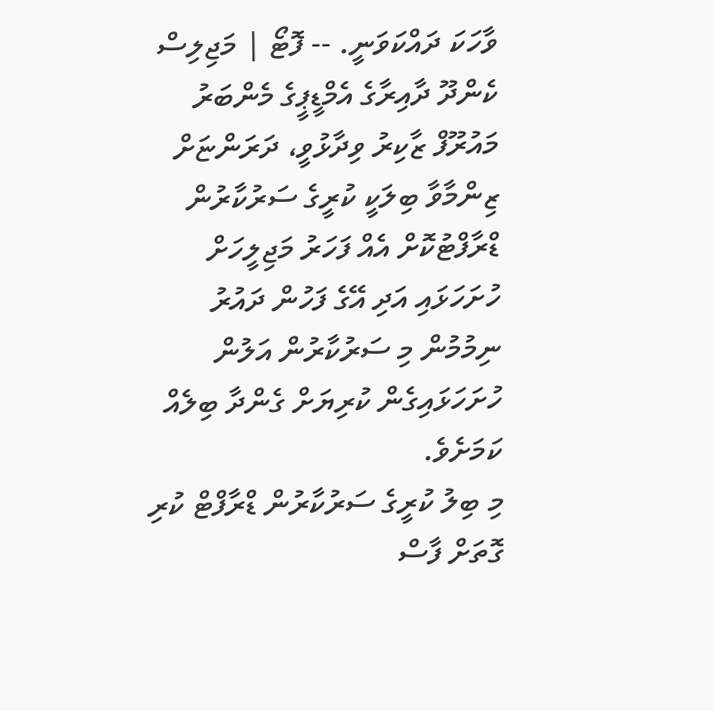ވާހަކަ ދައްކަވަނީ. -- ފޮޓޯ | މަޖިލިސް
ކެންދޫ ދާއިރާގެ އެމްޑީޕީގެ މެންބަރު މައުރޫފް ޒާކިރު ވިދާޅުވީ، ދަރަންޏަށް ޒިންމާވާ ބިލަކީ ކުރީގެ ސަރުކާރުން ޑްރާފްޓުކޮށް އެއް ފަހަރު މަޖިލީހަށް ހުށަހަޅައި އަދި އޭގެ ފަހުން ދައުރު ނިމުމުން މި ސަރުކާރުން އަލުން ހުށަހަޅައިގެން ކުރިޔަށް ގެންދާ ބިލެއް ކަމަށެވެ.
މި ބިލު ކުރީގެ ސަރުކާރުން ޑްރާފްޓް ކުރި ގޮތަށް ފާސް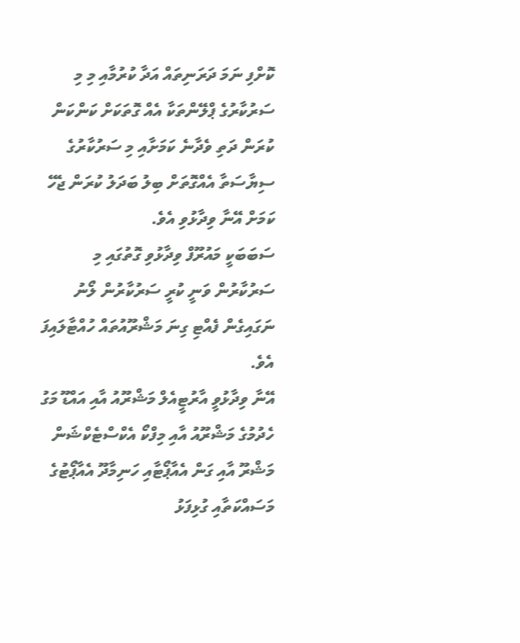ކޮށްފި ނަމަ ދަރަނިތައް އަދާ ކުރުމާއި މި މި ސަރުކާރުގެ ޕްލޭންތަކާ އެއް ގޮތަކަށް ކަންކަން ކުރަން ދަތި ވެދާނެ ކަމަށާއި މި ސަރުކާރުގެ ސިޔާސަތާ އެއްގޮތަށް ބިލު ބަދަލު ކުރަން ޖެހޭ ކަމަށް އޭނާ ވިދާޅުވި އެވެ.
ސަބަބަކީ މައުރޫފް ވިދާޅުވި ގޮތުގައި މި ސަރުކާރުން ވަނީ ކުރީ ސަރުކާރުން ލޯނު ނަގައިގެން ފެއްޓި ގިނަ މަޝްރޫއުތައް ހުއްޓާލައިފަ އެވެ.
އޭނާ ވިދާޅުވީ އާރުޓީއެލް މަޝްރޫއު އާއި އައްޑޫ މަގު ހެދުމުގެ މަޝްރޫއު އާއި މިފްކޯ އެކްސްޓެކްޝަން މަޝްރޫ އާއި ގަން އެއާޕޯޓާއި ހަނިމާދޫ އެއާޕޯޓުގެ މަސައްކަތާއި ގުޅިފަޅު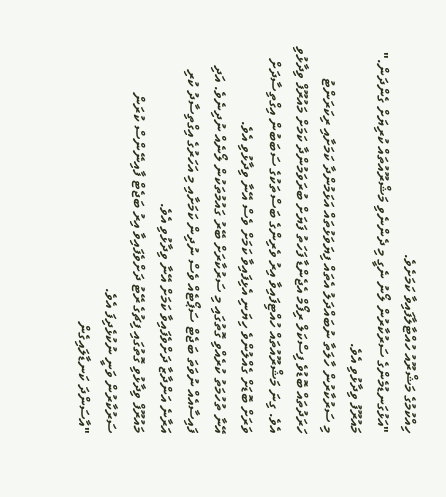ހިއްކުމުގެ މަޝްރޫއު ހުއްޓާލާފައިވާ ކަމަށެވެ.
"އަޅުގަނޑުމެންގެ ސަރުކާރުން ލޯނު ނެގީ މި ދެންނެވި މަޝްރޫއުތައް ކުރިޔަށް ގެންދަން." މައުރޫފު ވިދާޅުވި އެވެ.
މި ސަރުކާރުން ހާލަތާ ނުބައްދަލު އެތައް ފިޔަވަޅުތައް އަޅަމުންދާ ކަމަށާއި ރިކަރަންޓު ހަރަދުތައް ބޮޑުވެ ފިސްކަލް ރިފޯމް އެޖެންޑާ ފަހަތު ފަޔަށް ބުރަވަމުންދާ ކަމަށް މައުރޫފް ވިދާޅުވި އެވެ. ގިނަ މަޝްރޫއުތައް ހުއްޓިފައިވާ އިރު ވެރިންގެ ބަސްތަކުގެ ސަބަބުން އިގްތިސާދަށް ވަރަށް ބޮޑަށް ގެއްލުންވެ ހިޔަނި އެޅިފައިވާ ކަމަށް ވެސް އޭނާ ވިދާޅުވި އެވެ.
އޭނާ ތުހުމަތު ކުރެއްވި ގޮތުގައި މި ސަރުކާރަށް ބޭރު ގައުމުތަކުން ލޯނެއް ނުދިނެވެ. އަދި ފައިސާއެއް ނުވަތަ ބަޖެޓް ސަޕޯޓެއް ވެސް ނުދިން ކަމަށާއި މި އަހަރުގެ އިގްތިސާދު ކުރި އަރާނެ އަންދާޒާ ދަށްވެފައިވާ ކަމަށް އޭނާ ވިދާޅުވި އެވެ.
މައުރޫފް ވިދާޅުވި ގޮތުގައި ފިޗުގެ ރޭޓު ދަށްވެފައިވާ އިރު ބަޖެޓް ފާއިނޭންސް ކުރަން ސަރުކާރުން ވަނީ ނުކުޅެދިފަ އެވެ.
"އާސަންދަ ކަނޑާލައިގެން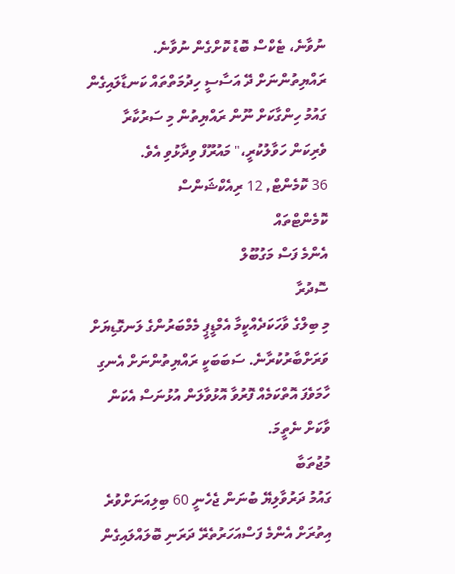ނުވާނެ، ޓެކްސް ބޮޑު ކޮށްގެން ނުވާނެ. ރައްޔިތުންނަށް ދޭ އަސާސީ ހިދުމަތްތައް ކަނޑާލައިގެން ގައުމު ހިންގާކަށް ނޫން ރައްޔިތުން މި ސަރުކާރާ ވެރިކަން ހަވާލުކުރީ،" މައުރޫފް ވިދާޅުވި އެވެ.
36 ކޮމެންޓް, 12 ރިއެކްޝަންސް
ކޮމެންޓްތައް
އެންމެ ފަސް މަގުބޫލް
ސޮދުރާ
މި ބިލްގެ ވާހަކަދެއްކީމާ އެމްޑީޕީ މެމްބަރުންގެ ލަނގޮޑިޔަށް ވަރަށްބާރުކުރާނެ. ސަބަބަކީ ރައްޔިތުންނަށް އެނގި ހާމަވެފަ އޮތްކަމެއް ފޮރުވާ އޮޅުވާލަން އުޅުނަސް އެކަން ވާކަށް ނެތީމަ.
މުޖުތަބާ
ގައުމު ދަރުވާލިޔޭ ބުނަން ޖެހެނީ 60 ބިލިއަނަށްވުރެ އިތުރަށް އެންމެ ފަސްއަހަރުތެރޭ ދަރަނި ބޮލައްލައިގެން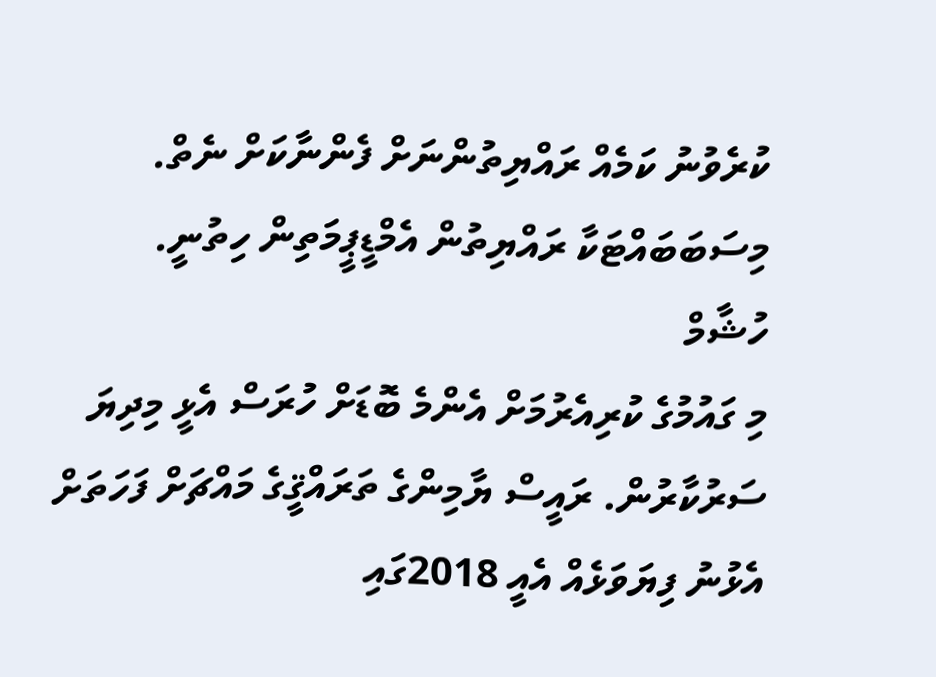ކުރެވުނު ކަމެއް ރައްޔިތުންނަށް ފެންނާކަށް ނެތް. މިސަބަބައްޓަކާ ރައްޔިތުން އެމްޑީޕީމަތިން ހިތުނީ.
ހުޝާމް
މި ގައުމުގެ ކުރިއެރުމަށް އެންމެ ބޮޑަށް ހުރަސް އެޅީ މިދިޔަ ސަރުކާރުން. ރައީސް ޔާމިންގެ ތަރައްޤީގެ މައްޗަށް ފަހަތަށް އެޅުނު ފިޔަވަޅެއް އެއީ 2018ގައި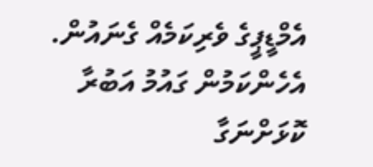އެމްޑީޕީގެ ވެރިކަމެއް ގެނައުން. އެހެންކަމުން ގައުމު އަބުރާ ކޮޅަށްނަގާ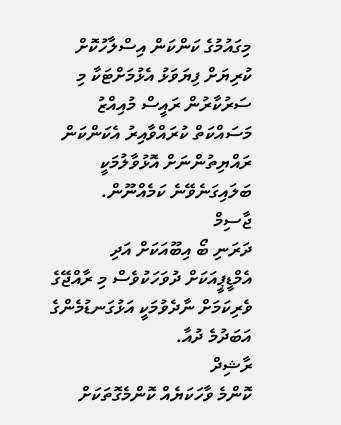މިގައުމުގެ ކަންކަން އިސްލާހުކޮށް ކުރިޔަށް ފިޔަވަޅު އެޅުމަށްޓަކާ މި ސަރުކާރުން ރައީސް މުއިއްޒު މަސައްކަތް ކުރައްވާއިރު އެކަންކަން ރައްޔިތުންނަށް އޮޅުވާލުމަކީ ބަލައިގަނެވޭނެ ކަމެއްނޫން.
ޖާސިމް
ދަރަނި ބޯ އިބޫއަކަށް އަދި އެމްޑީޕީއަކަށް ދުވަހަކުވެސް މި ރާއްޖޭގެ ވެރިކަމަށް ނާދެވުމަކީ އަޅުގަނޑުމެންގެ އަބަދުމެ ދުއާ.
ރާޝިދް
ކޮންމެ ވާހަކަޔެއް ކޮންމެގޮތަކަށް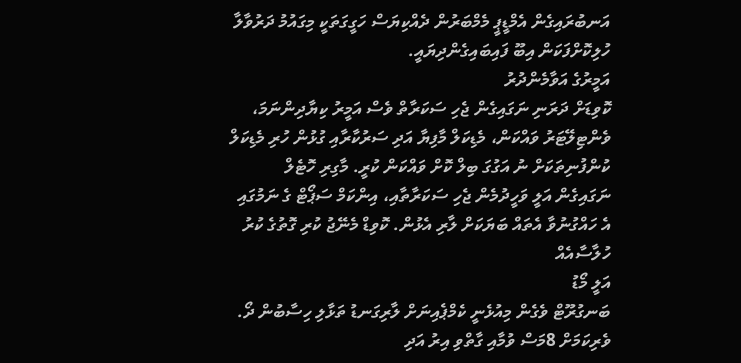އަނބުރައިގެން އެމްޑީޕީ މެމްބަރުން ދެއްކިޔަސް ހަގީގަތަކީ މިގައުމު ދަރުވާލާ ހުލިކޮށްފަކަން އިބޫ ފައިބައިގެންދިޔައީ.
އަމީރުގެ އަވާމެންދުރު
ކޮވިޑަށް ދަރަނި ނަގައިގެން ޖެހި ސަކަރާތް ވެސް އަމީރު ކިޔާދިންނަމަ، ވެންޓިލޭޓަރު ވައްކަން، މެޑިކަލް މާފިޔާ އަދި ސަރުކާރާއި ގުޅުން ހުރި މެޑިކަލް ކުންފުނިތަކަށް ނު އަގުގަ ބިލް ކޮށް ވައްކަން ކުރީ. މާގިރި ހޮޓެލް ނަގައިގެން އަލީ ވަހީދުމެން ޖެހި ސަކަރާތާއި، އިންކަމް ސަޕޯޓް ގެ ނަމުގައި އެ ހައްގުނުވާ އެތައް ބަޔަކަށް ލާރި އެޅުން. ކޮވިޑް މެނޭޖު ކުރި ގޮތުގެ ކުރު ހުލާސާއެއް
އަލީ މޯޑު
ބަނގުރޫޓް ވެގެން މިއުޅެނީ ކެމްޕެއިނަށް ލާރިގަނޑު ތަޅާލި ހިސާބުން ދޯ. ވެރިކަމަށް 8މަސް ވުމާއި ގާތްވި އިރު އަދި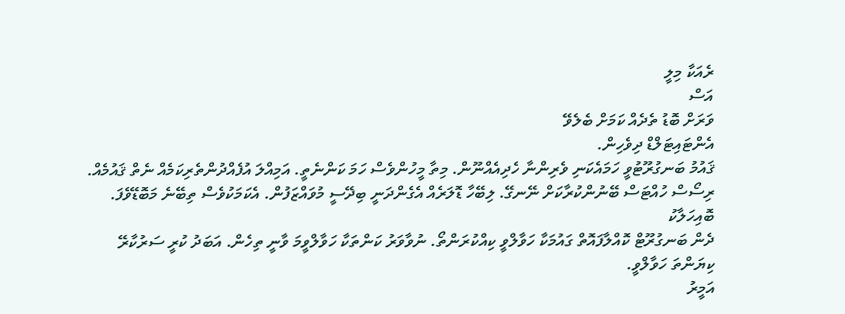ރެއަކާ މިލީ
އަސް
ވަރަށް ބޮޑު ތެދެއް ކަމަށް ބެލެވޭ
އެންޓައިޓަލްޑް ދިވެހިން.
ޤައުމު ބަނގުރޫޓުވީ ހަމައެކަނި ވެރިންނާ ހެދިއެއްނޫން. މިތާ މީހުންވެސް ހަމަ ކަންނެތީ. އަމިއްލަ އުފެއްދުންތެރިކަމެއް ނެތް ޤައުމެއް. ރިސޯސް ހުއްޓަސް ބޭނުންކުރާކަށް ނޭނގޭ. ލިބޭހާ ޑޮލަރެއް އެގެންދަނީ ބިދޭސީ މުވައްޒަފުން. އެކަމަކުވެސް ތިބޭނެ މަބޮޑޭވެފަ.
ބޮއިހަލާކު
ދެން ބަނގުރޫޓް ކޮއްލާފައޮތް ގައުމަކާ ހަވާލްވީ ކިއްކުރަންތޯ. ނުވާވަރު ކަންތަކާ ހަވާލްވީމަ ވާނީ ތިހެން. އަބަދު ކުރީ ސަރުކާރޭ ކިޔަންތަ ހަވާލްވީ.
އަމީރު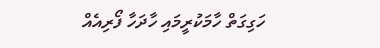ހަގިގަތް ހާމަކުރީމައި ހާދަހާ ފޯރިއެއް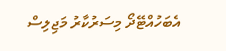އެބަހުއްޓޭދޯ މިސަރުކާރު މަޖިލިސް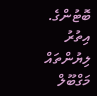ބޮޓުންގެ.
އިތުރު ލިޔުންތައް
މަގްބޫލް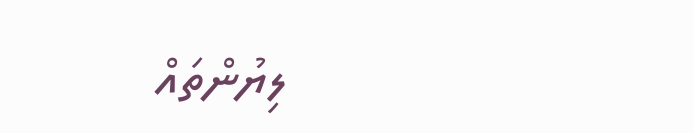ލިޔުންތައް